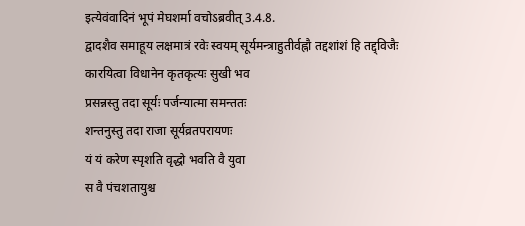इत्येवंवादिनं भूपं मेघशर्मा वचोऽब्रवीत् 3.4.8.
द्वादशैव समाहूय लक्षमात्रं रवेः स्वयम् सूर्यमन्त्राहुतीर्वह्नौ तद्दशांशं हि तद्द्विजैः
कारयित्वा विधानेन कृतकृत्यः सुखी भव
प्रसन्नस्तु तदा सूर्यः पर्जन्यात्मा समन्ततः
शन्तनुस्तु तदा राजा सूर्यव्रतपरायणः
यं यं करेण स्पृशति वृद्धो भवति वै युवा
स वै पंचशतायुश्च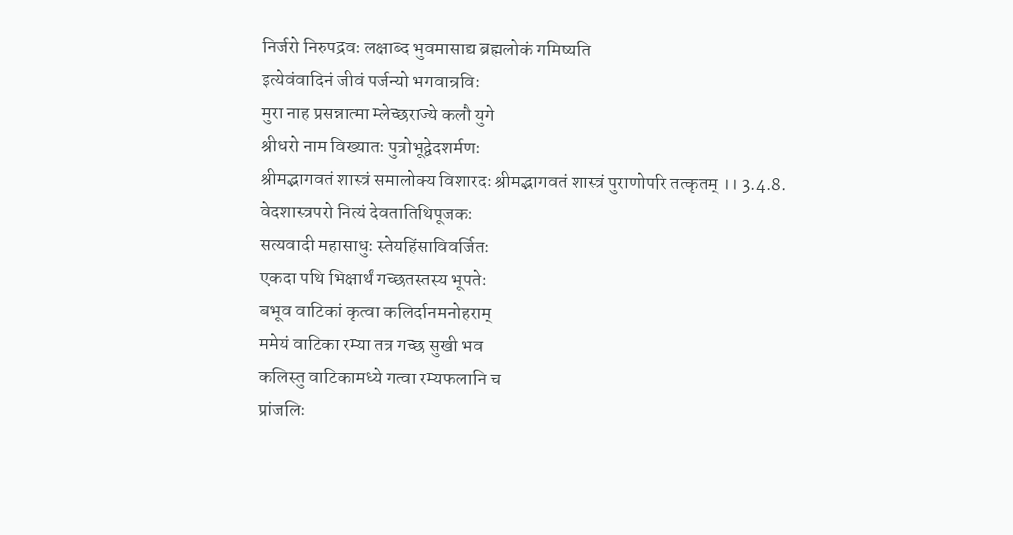निर्जरो निरुपद्रवः लक्षाब्द भुवमासाद्य ब्रह्मलोकं गमिष्यति
इत्येवंवादिनं जीवं पर्जन्यो भगवान्रविः
मुरा नाह प्रसन्नात्मा म्लेच्छराज्ये कलौ युगे
श्रीधरो नाम विख्यातः पुत्रोभूद्वेदशर्मणः
श्रीमद्भागवतं शास्त्रं समालोक्य विशारदः श्रीमद्भागवतं शास्त्रं पुराणोपरि तत्कृतम् ।। 3.4.8.
वेदशास्त्रपरो नित्यं देवतातिथिपूजकः
सत्यवादी महासाधुः स्तेयहिंसाविवर्जितः
एकदा पथि भिक्षार्थं गच्छतस्तस्य भूपतेः
बभूव वाटिकां कृत्वा कलिर्दानमनोहराम्
ममेयं वाटिका रम्या तत्र गच्छ सुखी भव
कलिस्तु वाटिकामध्ये गत्वा रम्यफलानि च
प्रांजलिः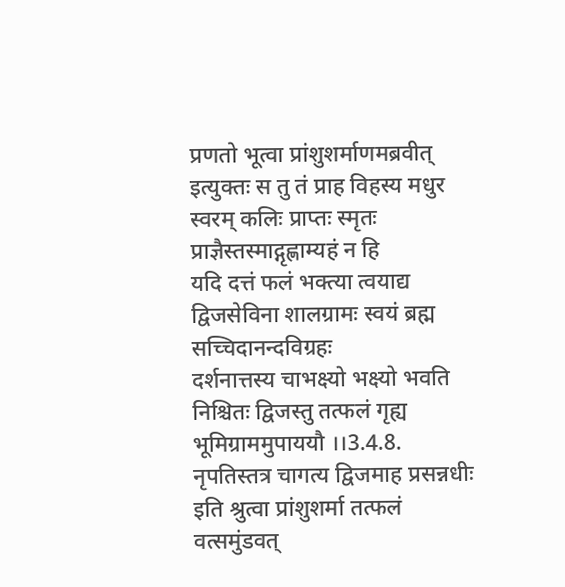प्रणतो भूत्वा प्रांशुशर्माणमब्रवीत्
इत्युक्तः स तु तं प्राह विहस्य मधुर स्वरम् कलिः प्राप्तः स्मृतः प्राज्ञैस्तस्माद्गृह्णाम्यहं न हि
यदि दत्तं फलं भक्त्या त्वयाद्य द्विजसेविना शालग्रामः स्वयं ब्रह्म सच्चिदानन्दविग्रहः
दर्शनात्तस्य चाभक्ष्यो भक्ष्यो भवति निश्चितः द्विजस्तु तत्फलं गृह्य भूमिग्राममुपाययौ ।।3.4.8.
नृपतिस्तत्र चागत्य द्विजमाह प्रसन्नधीः
इति श्रुत्वा प्रांशुशर्मा तत्फलं वत्समुंडवत्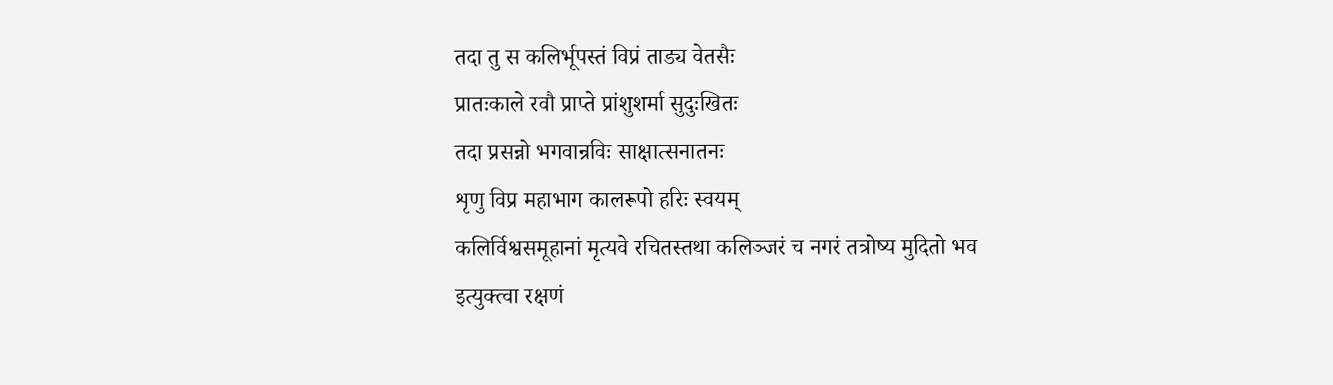तदा तु स कलिर्भूपस्तं विप्रं ताड्य वेतसैः
प्रातःकाले रवौ प्राप्ते प्रांशुशर्मा सुदुःखितः
तदा प्रसन्नो भगवान्रविः साक्षात्सनातनः
शृणु विप्र महाभाग कालरूपो हरिः स्वयम्
कलिर्विश्वसमूहानां मृत्यवे रचितस्तथा कलिञ्जरं च नगरं तत्रोष्य मुदितो भव
इत्युक्त्वा रक्षणं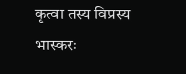कृत्वा तस्य विप्रस्य भास्करः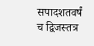सपादशतवर्षं च द्विजस्तत्र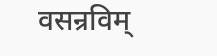वसन्रविम्